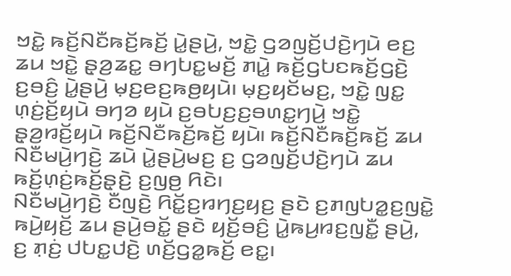ꤠꤢꤧ꤭ ꤒꤢꤩ꤬ꤡꤢꤪꤒꤢꤩ꤬ꤒꤢꤩ꤬ ꤣꤧ꤭ꤔꤣꤧ꤬, ꤠꤢꤧ꤭ ꤞꤤꤜꤢꤩ꤬ꤓꤢꤧ꤬ꤚꤣꤧ ꤕꤢ꤬ ꤘꤣ ꤠꤢꤧ꤭ ꤔ꤫ꤤ꤬ꤘꤢ꤭ ꤋꤚꤝꤢ꤭ꤗꤢꤩ꤬ ꤊꤣꤧ꤭ ꤒꤢꤩ꤬ꤞꤝꤢꤒꤢꤩ꤬ꤞꤢꤧ꤬ ꤢ꤬ꤋꤢꤨ꤬ ꤣꤧ꤭ꤔꤣꤧ꤬ ꤗ꤫ꤢ꤬ꤕꤢ꤬ꤒꤥ꤬ꤟꤣꤧ꤯ ꤗ꤫ꤢ꤬ꤟꤢꤩꤗꤢ꤬, ꤠꤢꤧ꤭ ꤜꤢ꤭ ꤛ꤫ꤢꤦ꤬ꤢꤩ꤬ꤟꤣꤧ ꤋꤚꤤ ꤟꤣꤧ ꤢ꤬ꤋꤝꤢ꤬ꤢ꤬ꤋꤛꤢ꤭ꤚꤣꤧ꤬ ꤠꤢꤧ꤭ ꤔ꤫ꤤ꤬ꤙꤢꤩ꤬ꤟꤣꤧ ꤒꤢꤩ꤬ꤡꤢꤪꤒꤢꤩ꤬ꤒꤢꤩ꤬ ꤟꤣꤧ꤯ ꤒꤢꤩ꤬ꤡꤢꤪꤒꤢꤩ꤬ꤒꤢꤩ꤬ ꤘꤣ ꤡꤢꤪꤗꤣꤧ꤬ꤚꤢꤧ꤬ ꤘꤣꤧ ꤣꤧ꤭ꤔꤣꤧ꤬ꤗꤢ꤬ ꤢ꤬ ꤞꤤꤜꤢꤩ꤬ꤓꤢꤧ꤬ꤚꤣꤧ ꤘꤣ ꤒꤢꤩ꤬ꤛ꤫ꤢꤦ꤬ꤒꤢꤩ꤬ꤔ꤫ꤢꤧ꤬ ꤢ꤬ꤜꤥ꤬ ꤖꤢꤧ꤯
ꤡꤢꤪꤗꤣꤧ꤬ꤚꤢꤧ꤬ ꤢꤪꤜꤢꤧ꤬ ꤖꤢꤩ꤭ꤢ꤬ꤙꤚꤢ꤬ꤟꤢ꤬ ꤔꤢꤧ ꤢ꤬ꤊꤜꤝꤤ꤭ꤢ꤬ꤜꤢꤧ꤭ ꤒꤣꤧ꤬ꤟꤢꤩ꤬ ꤘꤣ ꤔꤣꤧ꤬ꤋꤢꤩ꤭ ꤔꤢꤧ ꤟꤢꤩ꤬ꤋꤢꤨ꤬ ꤣꤧ꤭ꤒꤣ꤬ꤙꤢ꤬ꤜꤢꤪ꤭ ꤔꤣꤧ꤬, ꤢ꤬ ꤊ꤫ꤢꤦ꤬ ꤓꤝꤢ꤭ꤓꤢꤧ꤬ ꤛꤢꤩ꤬ꤞꤤ꤭ꤒꤢꤩ꤬ ꤕꤢ꤭꤯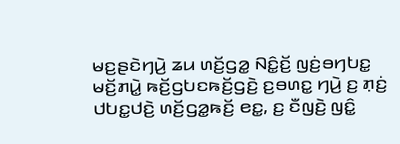ꤗꤢ꤬ꤔꤢꤧꤚꤣꤧ꤬ ꤘꤣ ꤛꤢꤩ꤬ꤞꤤ꤭ ꤡꤢꤨ꤭ꤢꤩ꤬ ꤜꤢꤦ꤬ꤋꤚꤝꤢ꤭ ꤗꤢꤩ꤬ꤊꤣꤧ꤭ ꤒꤢꤩ꤬ꤞꤝꤢꤒꤢꤩ꤬ꤞꤢꤧ꤬ ꤢ꤬ꤋꤛꤢ꤭ ꤚꤣꤧ꤬ ꤢ꤬ ꤊ꤫ꤢꤦ꤬ ꤓꤝꤢ꤭ꤓꤢꤧ꤬ ꤛꤢꤩ꤬ꤞꤤ꤭ꤒꤢꤩ꤬ ꤕꤢ꤭, ꤢ꤬ ꤢꤪꤜꤢꤧ꤬ ꤜꤢꤨ꤭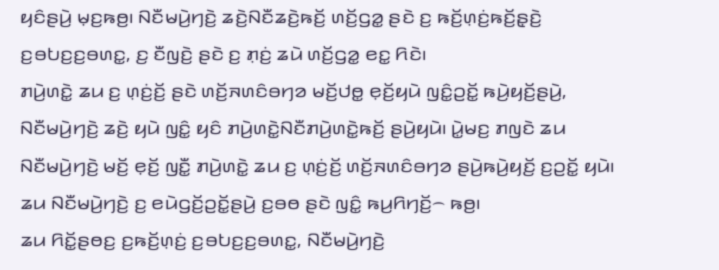ꤟꤢꤨꤔꤣꤧ꤬ ꤗ꤫ꤢ꤬ꤒꤥ꤬꤯ ꤡꤢꤪꤗꤣꤧ꤬ꤚꤢꤧ꤬ ꤘꤢꤧ꤬ꤡꤢꤪꤘꤢꤧ꤬ꤒꤢꤩ꤬ ꤛꤢꤩ꤬ꤞꤤ꤭ ꤔꤢꤧ ꤢ꤬ ꤒꤢꤩ꤬ꤛ꤫ꤢꤦ꤬ꤒꤢꤩ꤬ꤔ꤫ꤢꤧ꤬ ꤢ꤬ꤋꤝꤢ꤬ꤢ꤬ꤋꤛꤢ꤭, ꤢ꤬ ꤢꤪꤜꤢꤧ꤬ ꤔꤢꤧ ꤢ꤬ ꤊ꤫ꤢꤦ꤬ ꤘꤣꤧ ꤛꤢꤩ꤬ꤞꤤ꤭ ꤕꤢ꤭ ꤖꤢꤧ꤯
ꤊꤣꤧ꤬ꤛꤢꤧ꤭ ꤘꤣ ꤢ꤬ ꤛ꤫ꤢꤦ꤬ꤢꤩ꤬ ꤔꤢꤧ ꤛꤢꤩ꤬ꤏꤛꤢꤨꤋꤚꤤ ꤗꤢꤩ꤬ꤓꤥ꤭ ꤕ꤫ꤢꤩ꤬ꤟꤣꤧ ꤜꤢꤨ꤭ꤑꤢꤩ꤭ ꤒꤣꤧ꤬ꤟꤢꤩ꤬ꤔꤣꤧ꤬, ꤡꤢꤪꤗꤣꤧ꤬ꤚꤢꤧ꤬ ꤘꤢꤧ꤬ ꤟꤣꤧ ꤜꤢꤨ꤭ ꤟꤢꤨ ꤊꤣꤧ꤬ꤛꤢꤧ꤭ꤡꤢꤪꤊꤣꤧ꤬ꤛꤢꤧ꤭ꤒꤢꤩ꤬ ꤔꤣꤧ꤬ꤟꤣꤧ꤯ ꤣꤧ꤭ꤗꤢ꤬ ꤊꤜꤢꤧ ꤘꤣ ꤡꤢꤪꤗꤣꤧ꤬ꤚꤢꤧ꤬ ꤗꤢꤩ꤬ ꤕ꤫ꤢꤩ꤬ ꤜꤢꤪ꤭ ꤊꤣꤧ꤬ꤛꤢꤧ꤭ ꤘꤣ ꤢ꤬ ꤛ꤫ꤢꤦ꤬ꤢꤩ꤬ ꤛꤢꤩ꤬ꤏꤛꤢꤨꤋꤚꤤ ꤔꤣꤧ꤬ꤒꤣꤧ꤬ꤟꤢꤩ꤬ ꤢ꤬ꤑꤢꤩ꤭ ꤟꤣꤧ꤯ ꤘꤣ ꤡꤢꤪꤗꤣꤧ꤬ꤚꤢꤧ꤬ ꤢ꤬ ꤕꤣꤧꤞꤢꤩ꤬ꤑꤢꤩ꤭ꤔꤣꤧ꤬ ꤢ꤬ꤋꤥ ꤔꤢꤧ ꤜꤢꤨ꤭ ꤒꤣ꤬ꤖꤚꤢꤩ꤬꤮ ꤒꤥ꤬꤯
ꤘꤣ ꤖꤢꤩ꤭ꤔꤥꤢ꤬ ꤢ꤬ꤒꤢꤩ꤬ꤛ꤫ꤢꤦ꤬ ꤢ꤬ꤋꤝꤢ꤬ꤢ꤬ꤋꤛꤢ꤭, ꤡꤢꤪꤗꤣꤧ꤬ꤚꤢꤧ꤬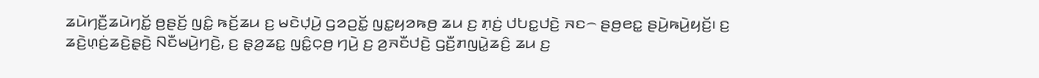ꤘꤣꤧꤚꤢꤪ꤬ꤘꤣꤧꤚꤢꤩ꤭ ꤥ꤬ꤔꤢꤩ꤬ ꤜꤢꤨ꤭ ꤒꤢꤩ꤬ꤘꤣ ꤢ꤬ ꤗꤢꤧꤓ꤫ꤣꤧ꤬ ꤞꤤꤑꤢꤩ꤭ ꤜꤢ꤭ꤟꤤꤒꤥ꤬ ꤘꤣ ꤢ꤬ ꤊ꤫ꤢꤦ꤬ ꤓꤝꤢ꤭ꤓꤢꤧ꤬ ꤏꤢ꤮ ꤔꤥ꤬ꤕꤢ꤭ ꤔꤣꤧ꤬ꤒꤣꤧ꤬ꤟꤢꤩ꤬꤯ ꤢ꤬ ꤘꤢꤧ꤬ꤛ꤫ꤢꤦ꤬ꤘꤢꤧ꤬ꤔ꤫ꤢꤧ꤬ ꤡꤢꤪꤗꤣꤧ꤬ꤚꤢꤧ꤬, ꤢ꤬ ꤔ꤫ꤤ꤬ꤘꤢ꤭ ꤜꤢꤨ꤭ꤍ꤫ꤥ꤬ ꤚꤣꤧ꤬ ꤢ꤬ ꤤ꤬ꤏꤢꤪꤓꤢꤧ꤬ ꤞꤢꤪ꤬ꤊꤜꤣꤧ꤭ꤘꤢꤨ꤬ ꤘꤣ ꤢ꤬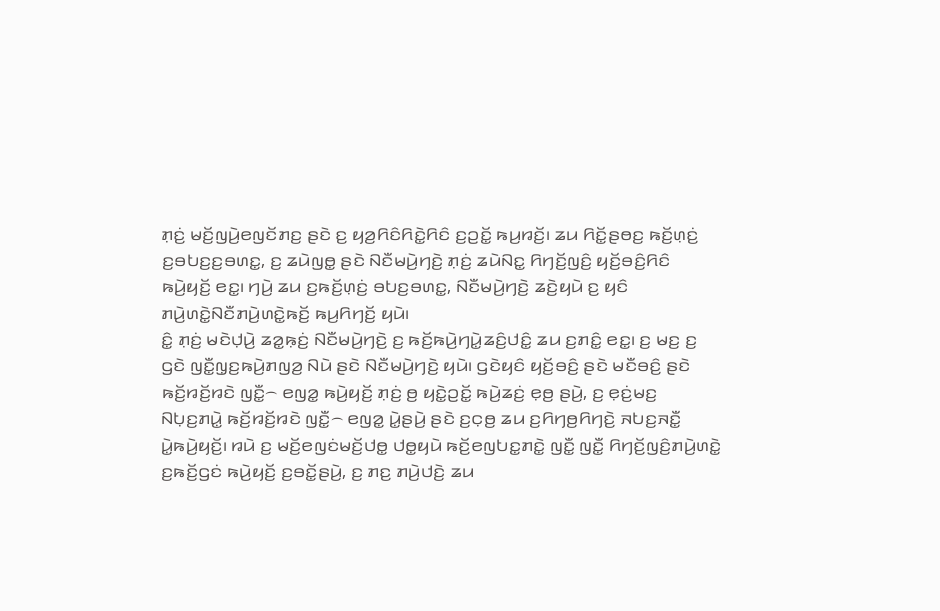ꤊ꤫ꤢꤦ꤬ ꤗꤢꤩ꤬ꤜꤣꤧ꤬ꤕꤜꤢꤩꤊꤢ꤬ ꤔꤢꤧ ꤢ꤬ ꤟꤤ꤬ꤖꤢꤨꤖꤢꤧ꤭ꤖꤢꤨ ꤢ꤬ꤑꤢꤩ꤭ ꤒꤣ꤬ꤙꤢꤩ꤬꤯ ꤘꤣ ꤖꤢꤩ꤭ꤔꤥꤢ꤬ ꤒꤢꤩ꤬ꤛ꤫ꤢꤦ꤬ ꤢ꤬ꤋꤝꤢ꤬ꤢ꤬ꤋꤛꤢ꤭, ꤢ꤬ ꤘꤣꤧꤜꤥ꤭ ꤔꤢꤧ ꤡꤢꤪꤗꤣꤧ꤬ꤚꤢꤧ꤬ ꤊ꤫ꤢꤦ꤬ ꤘꤣꤧꤡꤢ꤭ ꤖꤚꤢꤩ꤬ꤜꤢꤨ꤬ ꤟꤢꤩ꤬ꤋꤢꤨ꤬ꤖꤢꤨ ꤒꤣꤧ꤬ꤟꤢꤩ꤬ ꤕꤢ꤭꤯ ꤚꤣꤧ꤬ ꤘꤣ ꤢ꤬ꤒꤢꤩ꤬ꤛ꤫ꤢꤦ꤬ ꤋꤝꤢ꤬ꤋꤛꤢ꤭, ꤡꤢꤪꤗꤣꤧ꤬ꤚꤢꤧ꤬ ꤘꤢꤧ꤬ꤟꤣꤧ ꤢ꤬ ꤟꤢꤨ ꤊꤣꤧ꤬ꤛꤢꤧ꤭ꤡꤢꤪꤊꤣꤧ꤬ꤛꤢꤧ꤭ꤒꤢꤩ꤬ ꤒꤣ꤬ꤖꤚꤢꤩ꤬ ꤟꤣꤧ꤯
ꤢꤨ꤭ ꤊ꤫ꤢꤦ꤬ ꤗꤢꤧꤓ꤫ꤣꤧ꤬ ꤘꤤ꤭ꤒ꤫ꤢꤦ꤬ ꤡꤢꤪꤗꤣꤧ꤬ꤚꤢꤧ꤬ ꤢ꤬ ꤒꤢꤩ꤬ꤒꤣꤧ꤬ꤚꤣꤧ꤭ꤘꤢꤨ꤬ꤓꤢꤨ꤭ ꤘꤣ ꤢ꤬ꤊꤢꤨ꤭ ꤕꤢ꤭꤯ ꤢ꤬ ꤗꤢ꤬ ꤢ꤬ ꤞꤢꤧ ꤜꤢꤪ꤭ꤜ꤫ꤢ꤬ꤒꤣꤧ꤬ꤊꤜꤤ꤬ ꤡꤣꤧ ꤔꤢꤧ ꤡꤢꤪꤗꤣꤧ꤬ꤚꤢꤧ꤬ ꤟꤣꤧ꤯ ꤞꤢꤧꤟꤢꤨ ꤟꤢꤩ꤬ꤋꤢꤨ꤬ ꤔꤢꤧ ꤗꤢꤪꤋꤢꤨ꤬ ꤔꤢꤧ ꤒꤢꤩ꤬ꤙꤢꤩ꤬ꤙꤢꤧ ꤜꤢꤪ꤭꤮ ꤕꤜꤤ꤭ ꤒꤣꤧ꤬ꤟꤢꤩ꤬ ꤊ꤫ꤢꤦ꤬ ꤥ꤬ ꤟꤢꤧ꤭ꤑꤢꤩ꤭ ꤒꤣꤧ꤬ꤘꤢꤦ꤬ ꤕ꤫ꤥ꤬ ꤔꤣꤧ꤬, ꤢ꤬ ꤕ꤫ꤢꤦ꤬ꤗꤢ꤬ ꤡꤝ꤫ꤢ꤬ꤊꤣꤧ꤭ ꤒꤢꤩ꤬ꤙꤢꤩ꤬ꤙꤢꤧ ꤜꤢꤪ꤭꤮ ꤕꤜꤤ꤭ ꤣꤧ꤭ꤔꤣꤧ꤬ ꤔꤢꤧ ꤢ꤬ꤍ꤫ꤥ꤬ ꤘꤣ ꤢ꤬ꤖꤚꤥ꤬ꤖꤚꤢꤧ꤬ ꤏꤝꤢ꤬ꤏꤢꤪ꤭ ꤣꤧ꤭ꤒꤣꤧ꤬ꤟꤢꤩ꤬꤯ ꤙꤣꤧ ꤢ꤬ ꤗꤢꤩ꤬ꤕꤜꤢꤦꤗꤢꤩ꤬ꤓꤥ꤭ ꤓꤥ꤭ꤟꤣꤧ ꤒꤢꤩ꤬ꤕꤜꤝꤢ꤭ꤊꤢꤧ꤭ ꤜꤢꤪ꤭ ꤜꤢꤪ꤭ ꤖꤚꤢꤩ꤬ꤜꤢꤨ꤬ꤊꤣꤧ꤬ꤛꤢꤧ꤭ ꤢ꤬ꤒꤢꤩ꤬ꤞꤢꤦ ꤒꤣꤧ꤬ꤟꤢꤩ꤬ ꤢ꤬ꤋꤢꤩ꤭ꤔꤣꤧ꤬, ꤢ꤬ ꤊꤢ꤬ ꤊꤣꤧ꤬ꤓꤢꤧ꤬ ꤘꤣ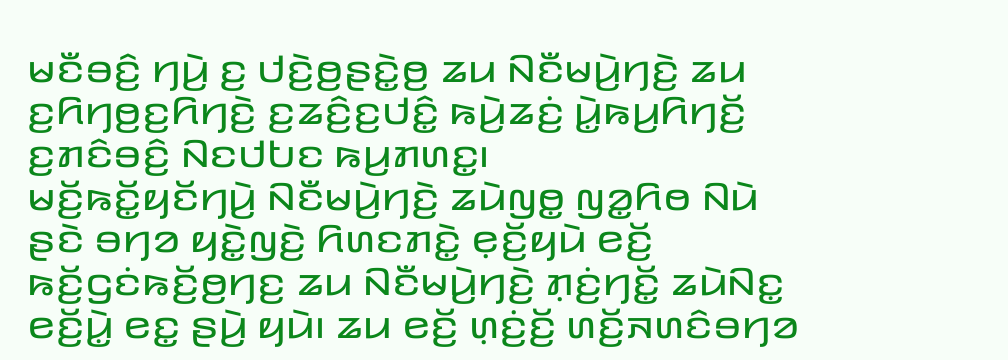ꤗꤢꤪꤋꤢꤨ꤬ ꤚꤣꤧ꤬ ꤢ꤬ ꤓꤢꤧ꤬ꤥ꤬ꤔꤢꤧ꤭ꤥ꤬ ꤘꤣ ꤡꤢꤪꤗꤣꤧ꤬ꤚꤢꤧ꤬ ꤘꤣ ꤢ꤬ꤖꤚꤥ꤬ꤢ꤬ꤖꤚꤢꤧ꤬ ꤢ꤬ꤘꤢꤨ꤬ꤢ꤬ꤓꤢꤨ꤭ ꤒꤣꤧ꤬ꤘꤢꤦ꤬ ꤣꤧ꤭ꤒꤣ꤬ꤖꤚꤢꤩ꤬ ꤢ꤬ꤊꤢꤨꤋꤢꤨ꤬ ꤡꤢꤓꤝꤢ ꤒꤣ꤬ꤊꤛꤢ꤭꤯
ꤗꤢꤩ꤬ꤒꤢꤩ꤭ꤟꤢꤩꤚꤣꤧ꤬ ꤡꤢꤪꤗꤣꤧ꤬ꤚꤢꤧ꤬ ꤘꤣꤧꤜꤥ꤭ ꤜꤤ꤭ꤖꤥ ꤡꤣꤧ ꤔꤢꤧ ꤋꤚꤤ ꤟꤢꤧ꤭ꤜꤢꤧ꤬ ꤖꤛꤢꤊꤢꤧ꤭ ꤕ꤫ꤢꤩ꤬ꤟꤣꤧ ꤕꤢꤩ꤬ ꤒꤢꤩ꤬ꤞꤢꤦꤒꤢꤩ꤬ꤥ꤬ꤚꤢ꤬ ꤘꤣ ꤡꤢꤪꤗꤣꤧ꤬ꤚꤢꤧ꤬ ꤊ꤫ꤢꤦ꤬ꤚꤢꤩ꤭ ꤘꤣꤧꤡꤢ꤭ ꤕꤢꤩ꤬ꤣꤧ꤭ ꤕꤢ꤭ ꤔꤣꤧ꤬ ꤟꤣꤧ꤯ ꤘꤣ ꤕꤢꤩ꤬ ꤛ꤫ꤢꤦ꤬ꤢꤩ꤬ ꤛꤢꤩ꤬ꤏꤛꤢꤨꤋꤚꤤ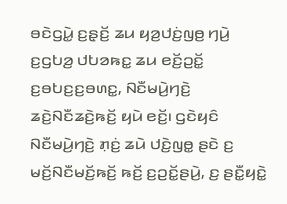ꤋꤢꤧꤞꤣꤧ꤭ ꤢ꤬ꤔ꤫ꤢꤩ꤬ ꤘꤣ ꤟꤤ꤬ꤓꤢꤦ꤬ꤜꤥ꤬ ꤚꤣꤧ꤬ ꤢ꤬ꤞꤝꤤ꤬ ꤓꤝꤤꤒꤢ꤭ ꤘꤣ ꤕꤢꤩ꤬ꤑꤢꤩ꤭ ꤢ꤬ꤋꤝꤢ꤬ꤢ꤬ꤋꤛꤢ꤭, ꤡꤢꤪꤗꤣꤧ꤬ꤚꤢꤧ꤬ ꤘꤢꤧ꤬ꤡꤢꤪꤘꤢꤧ꤬ꤒꤢꤩ꤬ ꤟꤣꤧ ꤕꤢꤩ꤬꤯ ꤞꤢꤧꤟꤢꤨ ꤡꤢꤪꤗꤣꤧ꤬ꤚꤢꤧ꤬ ꤊ꤫ꤢꤦ꤬ ꤘꤣꤧ ꤓꤢꤧ꤬ꤜꤥ꤭ ꤔꤢꤧ ꤢ꤬ ꤗꤢꤩ꤬ꤡꤢꤪꤗꤢꤩ꤬ꤒꤢꤩ꤬ ꤒꤢꤩ꤬ ꤢ꤬ꤑꤢꤩ꤭ꤔꤣꤧ꤬, ꤢ꤬ ꤔꤢꤪ꤭ꤟꤢꤧ꤭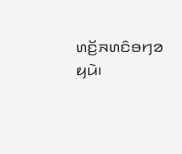ꤛꤢꤩ꤬ꤏꤛꤢꤨꤋꤚꤤ ꤟꤣꤧ꤯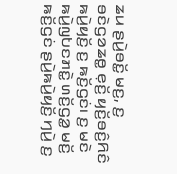ꤘꤣ ꤔꤣꤧ꤬ꤋꤢꤩ꤭ ꤗꤢ꤬, ꤢ꤬ ꤋꤢꤧꤞꤤꤘꤥ꤭ ꤕ꤫ꤢꤩ꤬ ꤟꤢꤩ꤬ꤋꤢꤨ꤬ꤖꤢꤨ ꤒꤣꤧ꤬ꤟꤢꤩ꤬ ꤢ꤬ ꤒꤢꤩ꤬ꤞꤢꤦ꤯ ꤢ꤬ ꤗꤢꤧ ꤒꤣꤧ꤬ꤜꤝꤢꤊꤢꤧ꤭ ꤛꤢꤩ꤬ꤞꤤ꤭ ꤗꤢꤩ꤬ ꤒꤢꤩ꤬ꤞꤢꤦ ꤔꤣꤧ꤬ꤒꤣꤧ꤬ꤟꤢꤩ꤬ ꤚꤣꤧ꤬ ꤢ꤬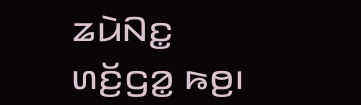ꤘꤣꤧꤡꤢ꤭ ꤛꤢꤩ꤬ꤞꤤ꤭ ꤒꤥ꤬꤯